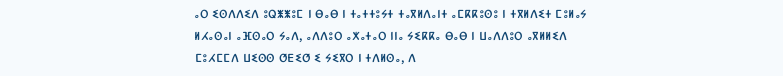ⴰⵔ ⵉⵙⴷⴷⵉⴷ ⵓⵕⵥⵥⵓⵎ ⵏ ⴱⴰⴱ ⵏ ⵜⴰⵜⵜⵓⵢⵜ ⵜⴰⴳⵍⴷⴰⵏⵜ ⴰⵎⴽⴽⵓⵙⵓ ⵏ ⵜⴳⵍⴷⵉⵜ ⵎⵓⵍⴰⵢ ⵍⵃⴰⵙⴰⵏ ⴰⴼⵙⴰⵔ ⵢⴰⴷ, ⴰⴷⴷⵓⵔ ⴰⵅⴰⵜⴰⵔ ⵏⵏⴰ ⵢⵉⴽⴽⴰ ⴱⴰⴱ ⵏ ⵡⴰⴷⴷⵓⵔ ⴰⴳⵍⵍⵉⴷ ⵎⵓⵃⵎⵎⴷ ⵡⵉⵙⵙ ⵚⴹⵉⵚ ⵉ ⵢⵉⴳⵔ ⵏ ⵜⴷⵍⵙⴰ, ⴷ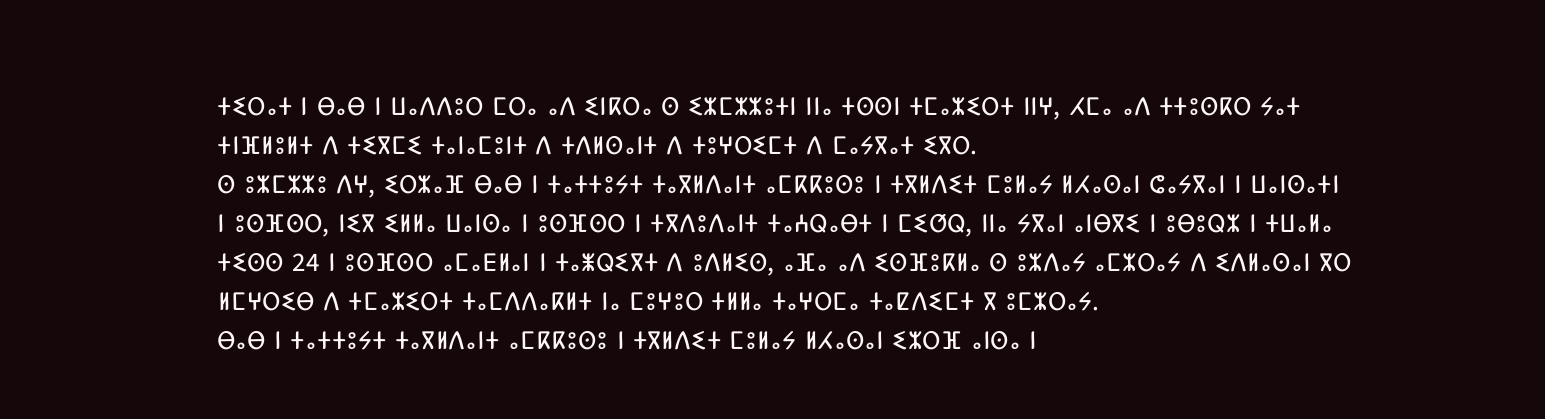ⵜⵉⵔⴰⵜ ⵏ ⴱⴰⴱ ⵏ ⵡⴰⴷⴷⵓⵔ ⵎⵔⴰ ⴰⴷ ⵉⵏⴽⵔⴰ ⵙ ⵉⵣⵎⵣⵣⵓⵜⵏ ⵏⵏⴰ ⵜⵙⵙⵏ ⵜⵎⴰⵣⵉⵔⵜ ⵏⵏⵖ, ⵃⵎⴰ ⴰⴷ ⵜⵜⵓⵙⴽⵔ ⵢⴰⵜ ⵜⵏⴼⵍⵓⵍⵜ ⴷ ⵜⵉⴳⵎⵉ ⵜⴰⵏⴰⵎⵓⵏⵜ ⴷ ⵜⴷⵍⵙⴰⵏⵜ ⴷ ⵜⵓⵖⵔⵉⵎⵜ ⴷ ⵎⴰⵢⴳⴰⵜ ⵉⴳⵔ.
ⵙ ⵓⵣⵎⵣⵣⵓ ⴷⵖ, ⵉⵔⵣⴰⴼ ⴱⴰⴱ ⵏ ⵜⴰⵜⵜⵓⵢⵜ ⵜⴰⴳⵍⴷⴰⵏⵜ ⴰⵎⴽⴽⵓⵙⵓ ⵏ ⵜⴳⵍⴷⵉⵜ ⵎⵓⵍⴰⵢ ⵍⵃⴰⵙⴰⵏ ⵛⴰⵢⴳⴰⵏ ⵏ ⵡⴰⵏⵙⴰⵜⵏ ⵏ ⵓⵙⴼⵙⵔ, ⵏⵉⴳ ⵉⵍⵍⴰ ⵡⴰⵏⵙⴰ ⵏ ⵓⵙⴼⵙⵔ ⵏ ⵜⴳⴷⵓⴷⴰⵏⵜ ⵜⴰⵄⵕⴰⴱⵜ ⵏ ⵎⵉⵚⵕ, ⵏⵏⴰ ⵢⴳⴰⵏ ⴰⵏⴱⴳⵉ ⵏ ⵓⴱⵓⵕⵣ ⵏ ⵜⵡⴰⵍⴰ ⵜⵉⵙⵙ 24 ⵏ ⵓⵙⴼⵙⵔ ⴰⵎⴰⴹⵍⴰⵏ ⵏ ⵜⴰⵥⵕⵉⴳⵜ ⴷ ⵓⴷⵍⵉⵙ, ⴰⴼⴰ ⴰⴷ ⵉⵙⴼⵓⴽⵍⴰ ⵙ ⵓⵣⴷⴰⵢ ⴰⵎⵣⵔⴰⵢ ⴷ ⵉⴷⵍⴰⵙⴰⵏ ⴳⵔ ⵍⵎⵖⵔⵉⴱ ⴷ ⵜⵎⴰⵣⵉⵔⵜ ⵜⴰⵎⴷⴷⴰⴽⵍⵜ ⵏⴰ ⵎⵓⵖⵓⵔ ⵜⵍⵍⴰ ⵜⴰⵖⵔⵎⴰ ⵜⴰⵇⴷⵉⵎⵜ ⴳ ⵓⵎⵣⵔⴰⵢ.
ⴱⴰⴱ ⵏ ⵜⴰⵜⵜⵓⵢⵜ ⵜⴰⴳⵍⴷⴰⵏⵜ ⴰⵎⴽⴽⵓⵙⵓ ⵏ ⵜⴳⵍⴷⵉⵜ ⵎⵓⵍⴰⵢ ⵍⵃⴰⵙⴰⵏ ⵉⵣⵔⴼ ⴰⵏⵙⴰ ⵏ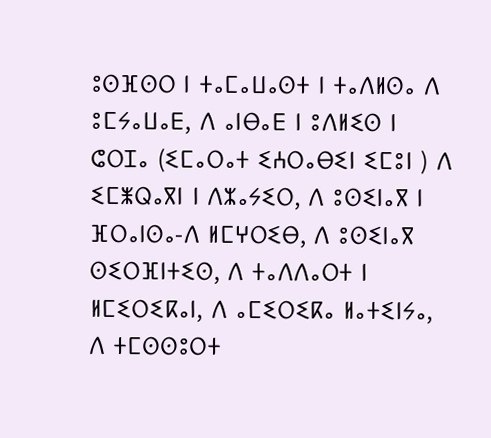ⵓⵙⴼⵙⵔ ⵏ ⵜⴰⵎⴰⵡⴰⵙⵜ ⵏ ⵜⴰⴷⵍⵙⴰ ⴷ ⵓⵎⵢⴰⵡⴰⴹ, ⴷ ⴰⵏⴱⴰⴹ ⵏ ⵓⴷⵍⵉⵙ ⵏ ⵛⵔⵊⴰ (ⵉⵎⴰⵔⴰⵜ ⵉⵄⵔⴰⴱⵉⵏ ⵉⵎⵓⵏ ) ⴷ ⵉⵎⵥⵕⴰⴳⵏ ⵏ ⴷⵣⴰⵢⵉⵔ, ⴷ ⵓⵙⵉⵏⴰⴳ ⵏ ⴼⵔⴰⵏⵙⴰ-ⴷ ⵍⵎⵖⵔⵉⴱ, ⴷ ⵓⵙⵉⵏⴰⴳ ⵙⵉⵔⴼⵏⵜⵉⵙ, ⴷ ⵜⴰⴷⴷⴰⵔⵜ ⵏ ⵍⵎⵉⵔⵉⴽⴰⵏ, ⴷ ⴰⵎⵉⵔⵉⴽⴰ ⵍⴰⵜⵉⵏⵢⴰ, ⴷ ⵜⵎⵙⵙⵓⵔⵜ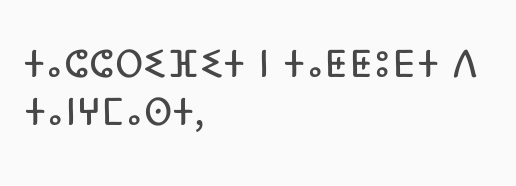ⵜⴰⵛⵛⵔⵉⴼⵉⵜ ⵏ ⵜⴰⵟⵟⵓⴹⵜ ⴷ ⵜⴰⵏⵖⵎⴰⵙⵜ,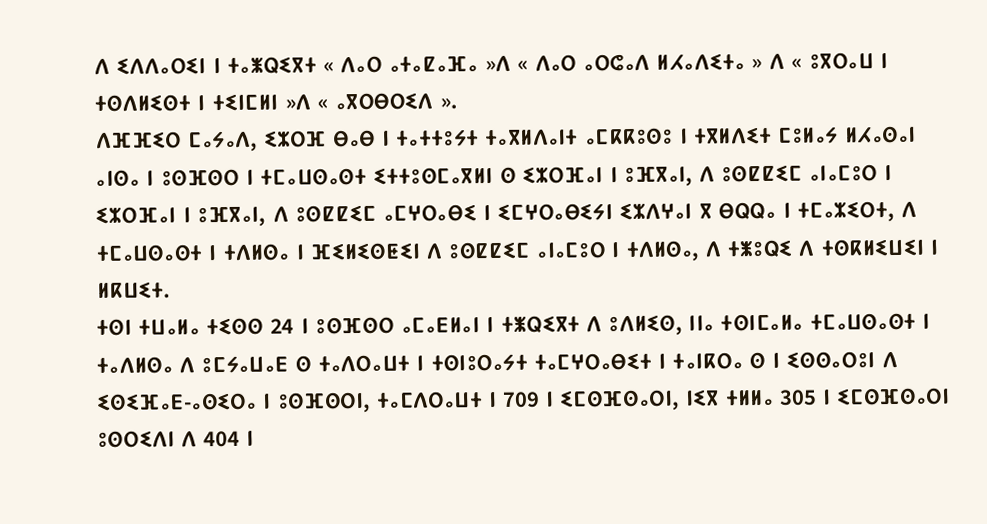ⴷ ⵉⴷⴷⴰⵔⵉⵏ ⵏ ⵜⴰⵥⵕⵉⴳⵜ « ⴷⴰⵔ ⴰⵜⴰⵇⴰⴼⴰ »ⴷ « ⴷⴰⵔ ⴰⵔⵛⴰⴷ ⵍⵃⴰⴷⵉⵜⴰ » ⴷ « ⵓⴳⵔⴰⵡ ⵏ ⵜⵙⴷⵍⵉⵙⵜ ⵏ ⵜⵉⵏⵎⵍⵏ »ⴷ « ⴰⴳⵔⴱⵔⵉⴷ ».
ⴷⴼⴼⵉⵔ ⵎⴰⵢⴰⴷ, ⵉⵣⵔⴼ ⴱⴰⴱ ⵏ ⵜⴰⵜⵜⵓⵢⵜ ⵜⴰⴳⵍⴷⴰⵏⵜ ⴰⵎⴽⴽⵓⵙⵓ ⵏ ⵜⴳⵍⴷⵉⵜ ⵎⵓⵍⴰⵢ ⵍⵃⴰⵙⴰⵏ ⴰⵏⵙⴰ ⵏ ⵓⵙⴼⵙⵔ ⵏ ⵜⵎⴰⵡⵙⴰⵙⵜ ⵉⵜⵜⵓⵙⵎⴰⴳⵍⵏ ⵙ ⵉⵣⵔⴼⴰⵏ ⵏ ⵓⴼⴳⴰⵏ, ⴷ ⵓⵙⵇⵇⵉⵎ ⴰⵏⴰⵎⵓⵔ ⵏ ⵉⵣⵔⴼⴰⵏ ⵏ ⵓⴼⴳⴰⵏ, ⴷ ⵓⵙⵇⵇⵉⵎ ⴰⵎⵖⵔⴰⴱⵉ ⵏ ⵉⵎⵖⵔⴰⴱⵉⵢⵏ ⵉⵣⴷⵖⴰⵏ ⴳ ⴱⵕⵕⴰ ⵏ ⵜⵎⴰⵣⵉⵔⵜ, ⴷ ⵜⵎⴰⵡⵙⴰⵙⵜ ⵏ ⵜⴷⵍⵙⴰ ⵏ ⴼⵉⵍⵉⵙⵟⵉⵏ ⴷ ⵓⵙⵇⵇⵉⵎ ⴰⵏⴰⵎⵓⵔ ⵏ ⵜⴷⵍⵙⴰ, ⴷ ⵜⵥⵓⵕⵉ ⴷ ⵜⵙⴽⵍⵉⵡⵉⵏ ⵏ ⵍⴽⵡⵉⵜ.
ⵜⵙⵏ ⵜⵡⴰⵍⴰ ⵜⵉⵙⵙ 24 ⵏ ⵓⵙⴼⵙⵔ ⴰⵎⴰⴹⵍⴰⵏ ⵏ ⵜⵥⵕⵉⴳⵜ ⴷ ⵓⴷⵍⵉⵙ, ⵏⵏⴰ ⵜⵙⵏⵎⴰⵍⴰ ⵜⵎⴰⵡⵙⴰⵙⵜ ⵏ ⵜⴰⴷⵍⵙⴰ ⴷ ⵓⵎⵢⴰⵡⴰⴹ ⵙ ⵜⴰⴷⵔⴰⵡⵜ ⵏ ⵜⵙⵏⵓⵔⴰⵢⵜ ⵜⴰⵎⵖⵔⴰⴱⵉⵜ ⵏ ⵜⴰⵏⴽⵔⴰ ⵙ ⵏ ⵉⵙⵙⴰⵔⵓⵏ ⴷ ⵉⵙⵉⴼⴰⴹ-ⴰⵙⵉⵔⴰ ⵏ ⵓⵙⴼⵙⵔⵏ, ⵜⴰⵎⴷⵔⴰⵡⵜ ⵏ 709 ⵏ ⵉⵎⵙⴼⵙⴰⵔⵏ, ⵏⵉⴳ ⵜⵍⵍⴰ 305 ⵏ ⵉⵎⵙⴼⵙⴰⵔⵏ ⵓⵙⵔⵉⴷⵏ ⴷ 404 ⵏ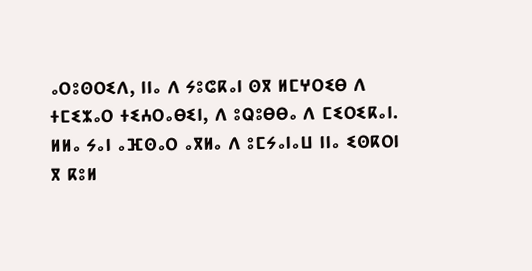ⴰⵔⵓⵙⵔⵉⴷ, ⵏⵏⴰ ⴷ ⵢⵓⵛⴽⴰⵏ ⵙⴳ ⵍⵎⵖⵔⵉⴱ ⴷ ⵜⵎⵉⵣⴰⵔ ⵜⵉⵄⵔⴰⴱⵉⵏ, ⴷ ⵓⵕⵓⴱⴱⴰ ⴷ ⵎⵉⵔⵉⴽⴰⵏ.
ⵍⵍⴰ ⵢⴰⵏ ⴰⴼⵙⴰⵔ ⴰⴳⵍⴰ ⴷ ⵓⵎⵢⴰⵏⴰⵡ ⵏⵏⴰ ⵉⵙⴽⵔⵏ ⴳ ⴽⵓⵍ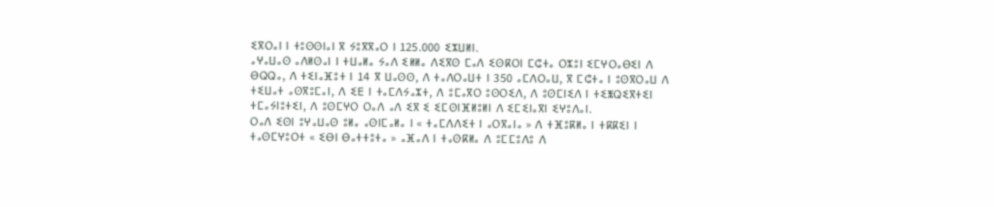ⵉⴳⵔⴰⵏ ⵏ ⵜⵓⵙⵙⵏⴰⵏ ⴳ ⵢⵓⴳⴳⴰⵔ ⵏ 125.000 ⵉⵣⵡⵍⵏ.
ⴰⵖⴰⵡⴰⵙ ⴰⴷⵍⵙⴰⵏ ⵏ ⵜⵡⴰⵍⴰ ⵢⴰⴷ ⵉⵍⵍⴰ ⴷⵉⴳⵙ ⵎⴰⴷ ⵉⵙⴽⵔⵏ ⵎⵛⵜⴰ ⵔⵣⵓⵏ ⵉⵎⵖⵔⴰⴱⵉⵏ ⴷ ⴱⵕⵕⴰ, ⴷ ⵜⵉⵏⴰⴼⵓⵜ ⵏ 14 ⴳ ⵡⴰⵙⵙ, ⴷ ⵜⴰⴷⵔⴰⵡⵜ ⵏ 350 ⴰⵎⴷⵔⴰⵡ, ⴳ ⵎⵛⵜⴰ ⵏ ⵓⵙⴳⵔⴰⵡ ⴷ ⵜⵉⵡⴰⵜ ⴰⵙⴳⵓⵎⴰⵏ, ⴷ ⵉⴹ ⵏ ⵜⴰⵎⴷⵢⴰⵣⵜ, ⴷ ⵓⵎⴰⴳⵔ ⵓⵙⵔⵉⴷ, ⴷ ⵓⵙⵎⵏⵉⴷ ⵏ ⵜⵉⵥⵕⵉⴳⵜⵉⵏ ⵜⵎⴰⵢⵏⵓⵜⵉⵏ, ⴷ ⵓⵙⵎⵖⵔ ⵔⴰⴷ ⴰⴷ ⵉⴳ ⵉ ⵉⵎⵙⵏⴼⵍⵓⵍⵏ ⴷ ⵉⵎⵉⵏⴰⴳⵏ ⵉⵖⵓⴷⴰⵏ.
ⵔⴰⴷ ⵉⵙⵏ ⵓⵖⴰⵡⴰⵙ ⵓⵍⴰ ⴰⵙⵏⵎⴰⵍⴰ ⵏ « ⵜⴰⵎⴷⴷⵉⵜ ⵏ ⴰⵔⴳⴰⵏⴰ » ⴷ ⵜⴼⵓⴽⵍⴰ ⵏ ⵜⴽⴽⵉⵏ ⵏ ⵜⴰⵙⵎⵖⵓⵔⵜ « ⵉⴱⵏ ⴱⴰⵜⵜⵓⵜⴰ » ⴰⴼⴰⴷ ⵏ ⵜⴰⵙⴽⵍⴰ ⴷ ⵓⵎⵎⵓⴷⵓ ⴷ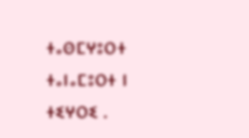ⵜⴰⵙⵎⵖⵓⵔⵜ ⵜⴰⵏⴰⵎⵓⵔⵜ ⵏ ⵜⵉⵖⵔⵉ .